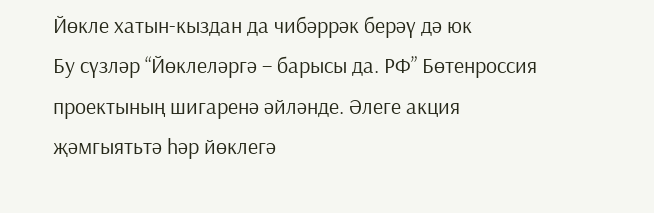Йөкле хатын-кыздан да чибәррәк берәү дә юк
Бу сүзләр “Йөклеләргә – барысы да. РФ” Бөтенроссия проектының шигаренә әйләнде. Әлеге акция җәмгыятьтә һәр йөклегә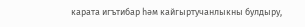карата игътибар һәм кайгыртучанлыкны булдыру,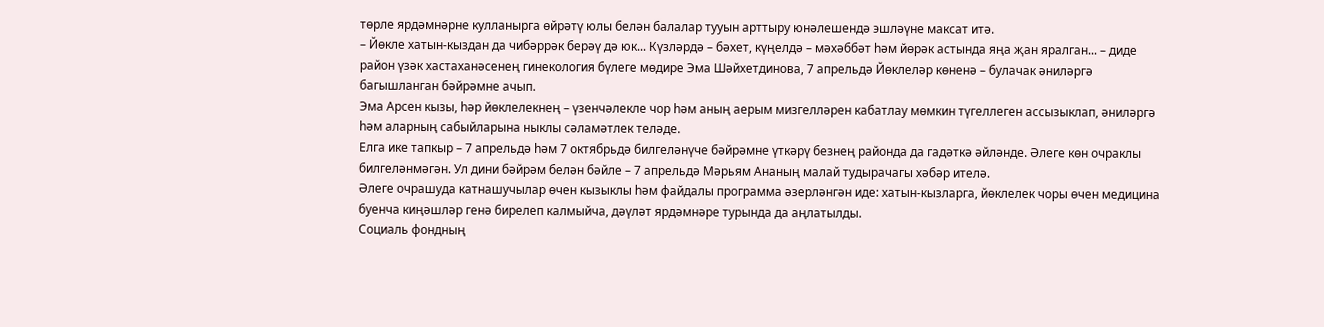төрле ярдәмнәрне кулланырга өйрәтү юлы белән балалар тууын арттыру юнәлешендә эшләүне максат итә.
– Йөкле хатын-кыздан да чибәррәк берәү дә юк... Күзләрдә – бәхет, күңелдә – мәхәббәт һәм йөрәк астында яңа җан яралган... – диде район үзәк хастаханәсенең гинекология бүлеге мөдире Эма Шәйхетдинова, 7 апрельдә Йөклеләр көненә – булачак әниләргә багышланган бәйрәмне ачып.
Эма Арсен кызы, һәр йөклелекнең – үзенчәлекле чор һәм аның аерым мизгелләрен кабатлау мөмкин түгеллеген ассызыклап, әниләргә һәм аларның сабыйларына ныклы сәламәтлек теләде.
Елга ике тапкыр – 7 апрельдә һәм 7 октябрьдә билгеләнүче бәйрәмне үткәрү безнең районда да гадәткә әйләнде. Әлеге көн очраклы билгеләнмәгән. Ул дини бәйрәм белән бәйле – 7 апрельдә Мәрьям Ананың малай тудырачагы хәбәр ителә.
Әлеге очрашуда катнашучылар өчен кызыклы һәм файдалы программа әзерләнгән иде: хатын-кызларга, йөклелек чоры өчен медицина буенча киңәшләр генә бирелеп калмыйча, дәүләт ярдәмнәре турында да аңлатылды.
Социаль фондның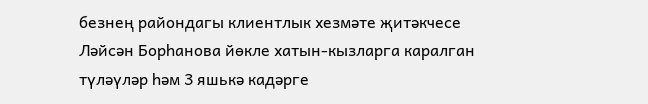безнең райондагы клиентлык хезмәте җитәкчесе Ләйсән Борһанова йөкле хатын-кызларга каралган түләүләр һәм 3 яшькә кадәрге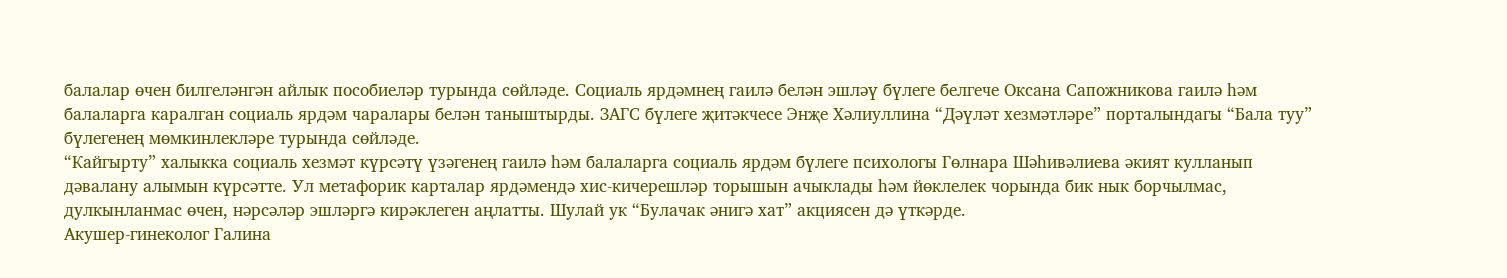балалар өчен билгеләнгән айлык пособиеләр турында сөйләде. Социаль ярдәмнең гаилә белән эшләү бүлеге белгече Оксана Сапожникова гаилә һәм балаларга каралган социаль ярдәм чаралары белән таныштырды. ЗАГС бүлеге җитәкчесе Энҗе Хәлиуллина “Дәүләт хезмәтләре” порталындагы “Бала туу” бүлегенең мөмкинлекләре турында сөйләде.
“Кайгырту” халыкка социаль хезмәт күрсәтү үзәгенең гаилә һәм балаларга социаль ярдәм бүлеге психологы Гөлнара Шәһивәлиева әкият кулланып дәвалану алымын күрсәтте. Ул метафорик карталар ярдәмендә хис-кичерешләр торышын ачыклады һәм йөклелек чорында бик нык борчылмас, дулкынланмас өчен, нәрсәләр эшләргә кирәклеген аңлатты. Шулай ук “Булачак әнигә хат” акциясен дә үткәрде.
Акушер-гинеколог Галина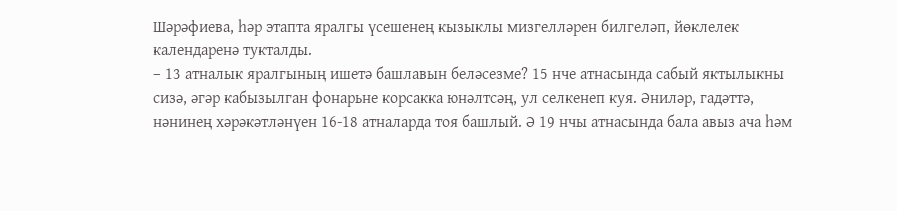Шәрәфиева, һәр этапта яралгы үсешенең кызыклы мизгелләрен билгеләп, йөклелек календаренә тукталды.
– 13 атналык яралгының ишетә башлавын беләсезме? 15 нче атнасында сабый яктылыкны сизә, әгәр кабызылган фонарьне корсакка юнәлтсәң, ул селкенеп куя. Әниләр, гадәттә, нәнинең хәрәкәтләнүен 16-18 атналарда тоя башлый. Ә 19 нчы атнасында бала авыз ача һәм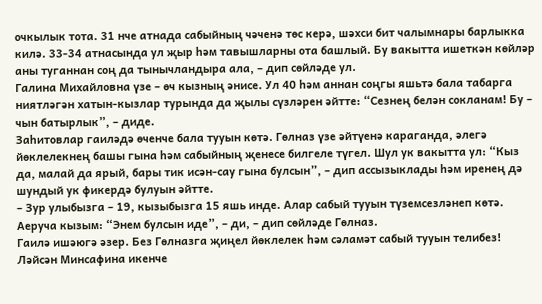очкылык тота. 31 нче атнада сабыйның чәченә төс керә, шәхси бит чалымнары барлыкка килә. 33-34 атнасында ул җыр һәм тавышларны ота башлый. Бу вакытта ишеткән көйләр аны туганнан соң да тынычландыра ала, – дип сөйләде ул.
Галина Михайловна үзе – өч кызның әнисе. Ул 40 һәм аннан соңгы яшьтә бала табарга ниятләгән хатын-кызлар турында да җылы сүзләрен әйтте: “Сезнең белән сокланам! Бу – чын батырлык”, – диде.
Заһитовлар гаиләдә өченче бала тууын көтә. Гөлназ үзе әйтүенә караганда, әлегә йөклелекнең башы гына һәм сабыйның җенесе билгеле түгел. Шул ук вакытта ул: “Кыз да, малай да ярый, бары тик исән-сау гына булсын”, – дип ассызыклады һәм иренең дә шундый ук фикердә булуын әйтте.
– Зур улыбызга – 19, кызыбызга 15 яшь инде. Алар сабый тууын түземсезләнеп көтә. Аеруча кызым: “Энем булсын иде”, – ди, – дип сөйләде Гөлназ.
Гаилә ишәюгә әзер. Без Гөлназга җиңел йөклелек һәм сәламәт сабый тууын телибез!
Ләйсән Минсафина икенче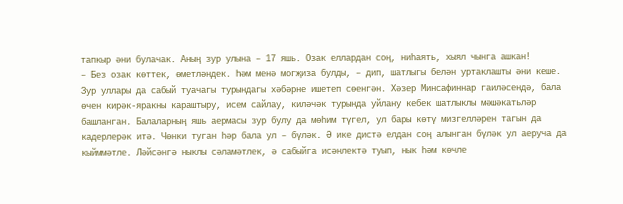тапкыр әни булачак. Аның зур улына – 17 яшь. Озак еллардан соң, ниһаять, хыял чынга ашкан!
– Без озак көттек, өметләндек. Һәм менә могҗиза булды, – дип, шатлыгы белән уртаклашты әни кеше.
Зур уллары да сабый туачагы турындагы хәбәрне ишетеп сөенгән. Хәзер Минсафиннар гаиләсендә, бала өчен кирәк-яракны караштыру, исем сайлау, киләчәк турында уйлану кебек шатлыклы мәшәкатьләр башланган. Балаларның яшь аермасы зур булу да мөһим түгел, ул бары көтү мизгелләрен тагын да кадерлерәк итә. Чөнки туган һәр бала ул – бүләк. Ә ике дистә елдан соң алынган бүләк ул аеруча да кыйммәтле. Ләйсәнгә ныклы сәламәтлек, ә сабыйга исәнлектә туып, нык һәм көчле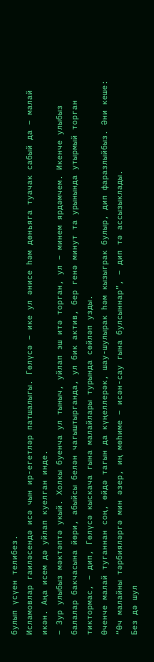булып үсүен телибез.
Исламовлар гаиләсендә исә чын ир-егетләр патшалыгы. Гөлүсә – ике ул әнисе һәм дөньяга туачак сабый да – малай икән. Аңа исем дә уйлап куелган инде.
– Зур улыбыз мәктәптә укый. Холкы буенча ул тыныч, уйлап эш итә торган, ул – минем ярдәмчем. Икенче улыбыз балалар бакчасына йөри, абыйсы белән чагыштырганда, ул бик актив, бер генә минут та урынында утырмый торган тиктормас, – дип, Гөлүсә кыскача гына малайлары турында сөйләп узды.
Өченче малай туганнан соң, өйдә тагын да күңеллерәк, шау-шулырак һәм кызыграк булыр, дип фаразлыйбыз. Әни кеше: “Өч малайны тәрбияләргә мин әзер, иң мөһиме – исән-сау гына булсыннар”, – дип тә ассызыклады.
Без дә шул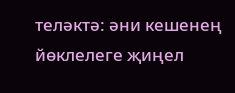теләктә: әни кешенең йөклелеге җиңел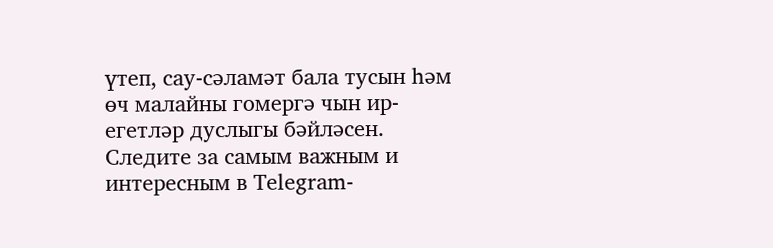үтеп, сау-сәламәт бала тусын һәм өч малайны гомергә чын ир-егетләр дуслыгы бәйләсен.
Следите за самым важным и интересным в Telegram-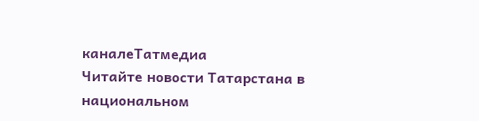каналеТатмедиа
Читайте новости Татарстана в национальном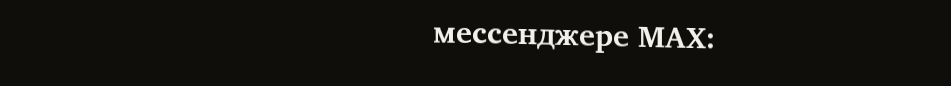мессенджере MАХ: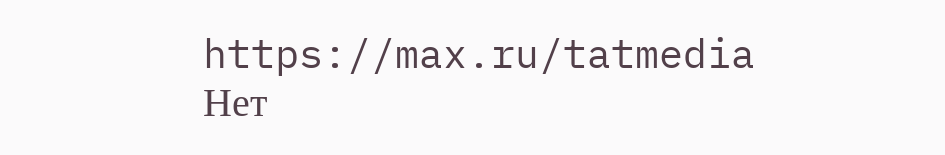https://max.ru/tatmedia
Нет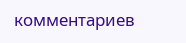комментариев